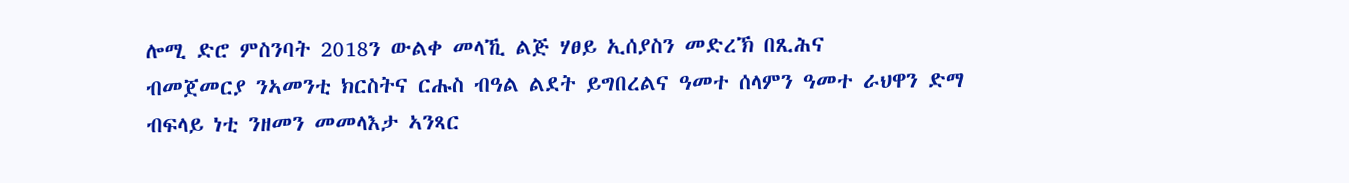ሎሚ ድሮ ምስንባት 2018ን ውልቀ መላኺ ልጅ ሃፀይ ኢሰያስን መድረኽ በጺሕና
ብመጀመርያ ንኣመንቲ ክርስትና ርሑስ ብዓል ልደት ይግበረልና ዓመተ ሰላምን ዓመተ ራህዋን ድማ ብፍላይ ነቲ ንዘመን መመላእታ ኣንጻር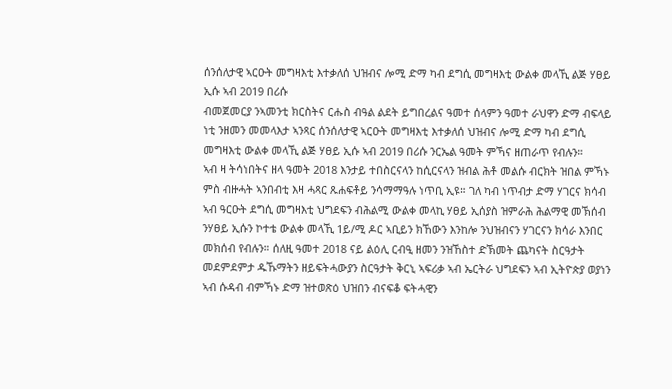ሰንሰለታዊ ኣርዑት መግዛእቲ እተቃለሰ ህዝብና ሎሚ ድማ ካብ ደግሲ መግዛእቲ ውልቀ መላኺ ልጅ ሃፀይ ኢሱ ኣብ 2019 በሪሱ
ብመጀመርያ ንኣመንቲ ክርስትና ርሑስ ብዓል ልደት ይግበረልና ዓመተ ሰላምን ዓመተ ራህዋን ድማ ብፍላይ ነቲ ንዘመን መመላእታ ኣንጻር ሰንሰለታዊ ኣርዑት መግዛእቲ እተቃለሰ ህዝብና ሎሚ ድማ ካብ ደግሲ መግዛእቲ ውልቀ መላኺ ልጅ ሃፀይ ኢሱ ኣብ 2019 በሪሱ ንርኤል ዓመት ምኻና ዘጠራጥ የብሉን።
ኣብ ዛ ትሳነበትና ዘላ ዓመት 2018 እንታይ ተበስርናላን ከሲርናላን ዝብል ሕቶ መልሱ ብርክት ዝበል ምኻኑ ምስ ብዙሓት ኣንበብቲ እዛ ሓጻር ጹሐፍቶይ ንሳማማዓሉ ነጥቢ ኢዩ። ገለ ካብ ነጥብታ ድማ ሃገርና ክሳብ ኣብ ዓርዑት ደግሲ መግዛእቲ ህግደፍን ብሕልሚ ውልቀ መላኪ ሃፀይ ኢሰያስ ዝምራሕ ሕልማዊ መኽሰብ ንሃፀይ ኢሱን ኮተቴ ውልቀ መላኺ 1ይ/ሚ ዶር ኣቢይን ክኸውን እንከሎ ንህዝብናን ሃገርናን ክሳራ እንበር መክሰብ የብሉን። ሰለዚ ዓመተ 2018 ናይ ልዕሊ ርብዒ ዘመን ንዝኸስተ ድኽመት ጨካናት ስርዓታት መደምደምታ ዱኹማትን ዘይፍትሓውያን ስርዓታት ቅርኒ ኣፍሪቃ ኣብ ኤርትራ ህግደፍን ኣብ ኢትዮጵያ ወያነን ኣብ ሱዳብ ብምኻኑ ድማ ዝተወጽዕ ህዝበን ብናፍቆ ፍትሓዊን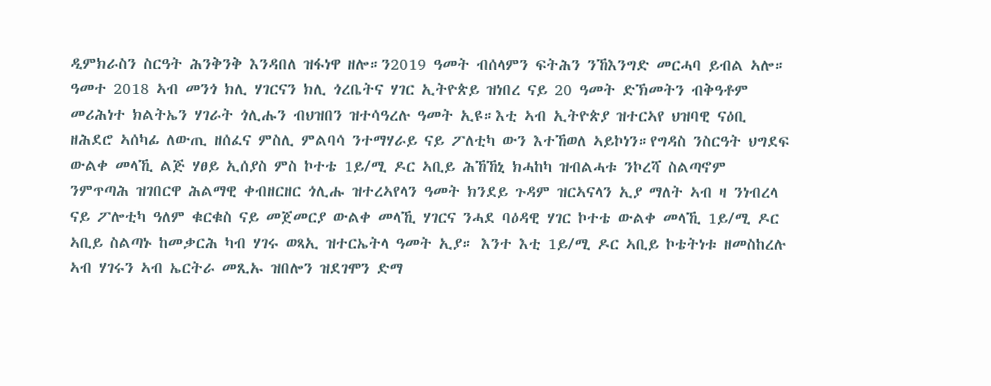ዲምክራስን ስርዓት ሕንቅንቅ እንዳበለ ዝፋነዋ ዘሎ።ን2019 ዓመት ብሰላምን ፍትሕን ንኸእንግድ መርሓባ ይብል ኣሎ።
ዓመተ 2018 ኣብ መንጎ ክሊ ሃገርናን ክሊ ጎረቤትና ሃገር ኢትዮጵይ ዝነበረ ናይ 20 ዓመት ድኽመትን ብቅዓቶም መሪሕነተ ክልትኤን ሃገራት ጎሊሑን ብህዝበን ዝተሳዓረሉ ዓመት ኢዩ።እቲ ኣብ ኢትዮጵያ ዝተርኣየ ህዝባዊ ናዕቢ ዘሕደሮ ኣሰካፊ ለውጢ ዘሰፈና ምስሊ ምልባሳ ንተማሃራይ ናይ ፖለቲካ ውን እተኸወለ ኣይኮነን።የግዳስ ንስርዓት ህግደፍ ውልቀ መላኺ ልጅ ሃፀይ ኢሰያስ ምስ ኮተቴ 1ይ/ሚ ዶር ኣቢይ ሕኸኸኒ ክሓከካ ዝብልሓቱ ንኮረሻ ስልጣኖም ንምጥጣሕ ዝገበርዋ ሕልማዊ ቀብዘርዘር ጎሊሑ ዝተረኣየላን ዓመት ክንደይ ጉዳም ዝርኣናላን ኢያ ማለት ኣብ ዛ ንነብረላ ናይ ፖሎቲካ ዓለም ቁርቁስ ናይ መጀመርያ ውልቀ መላኺ ሃገርና ንሓደ ባዕዳዊ ሃገር ኮተቴ ውልቀ መላኺ 1ይ/ሚ ዶር ኣቢይ ስልጣኑ ከመቃርሕ ካብ ሃገሩ ወጻኢ ዝተርኤትላ ዓመት ኢያ። እንተ እቲ 1ይ/ሚ ዶር ኣቢይ ኮቴትነቱ ዘመስከረሉ ኣብ ሃገሩን ኣብ ኤርትራ መጺኡ ዝበሎን ዝደገሞን ድማ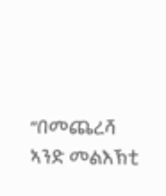“በመጨረሻ ኣንድ መልእኽቲ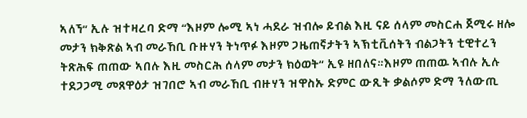ኣለኘ” ኢሉ ዝተዛረባ ድማ “እዞም ሎሚ ኣነ ሓደራ ዝብሎ ይብል እዚ ናይ ሰላም መስርሐ ጀሚሩ ዘሎ መታን ክቅጽል ኣብ መራኸቢ ቡዙሃን ትነጥፉ እዞም ጋዜጠኛታትን ኣኽቲቪሰትን ብልጋትን ቲዊተረን ትጽሕፍ ጠጠው ኣበሉ እዚ መስርሕ ሰላም መታን ክዕወት” ኢዩ ዘበለና።እዞም ጠጠዉ ኣብሉ ኢሉ ተደጋጋሚ መጸዋዕታ ዝገበሮ ኣብ መራኸቢ ብዙሃን ዝዋስኡ ድምር ውጺት ቃልሶም ድማ ንለውጢ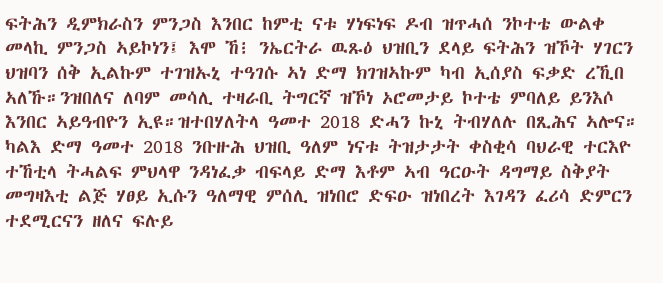ፍትሕን ዲምክራስን ምንጋስ እንበር ከምቲ ናቱ ሃነፍነፍ ዶብ ዝጥሓሰ ንኮተቴ ውልቀ መላኪ ምንጋስ ኣይኮነን፤ እሞ ኸ፧ ንኤርትራ ዉጹዕ ህዝቢን ደላይ ፍትሕን ዝኾት ሃገርን ህዝባን ሰቅ ኢልኩም ተገዝኡኒ ተዓገሱ ኣነ ድማ ክገዝኣኩም ካብ ኢሰያስ ፍቃድ ረኺበ ኣለኹ።ንዝበለና ለባም መሳሊ ተዛራቢ ትግርኛ ዝኾነ ኦሮመታይ ኮተቴ ምባለይ ይንእሶ እንበር ኣይዓብዮን ኢዩ።ዝተበሃለትላ ዓመተ 2018 ድሓን ኩኒ ትብሃለሉ በጺሕና ኣሎና።
ካልእ ድማ ዓመተ 2018 ንቡዙሕ ህዝቢ ዓለም ነናቱ ትዝታታት ቀስቂሳ ባህራዊ ተርእዮ ተኸቲላ ትሓልፍ ምህላዋ ንዳነፈቃ ብፍላይ ድማ እቶም ኣብ ዓርዑት ዳግማይ ስቅያት መግዛእቲ ልጅ ሃፀይ ኢሱን ዓለማዊ ምሰሊ ዝነበሮ ድፍዑ ዝነበረት እገዳን ፈሪሳ ድምርን ተደሚርናን ዘለና ፍሉይ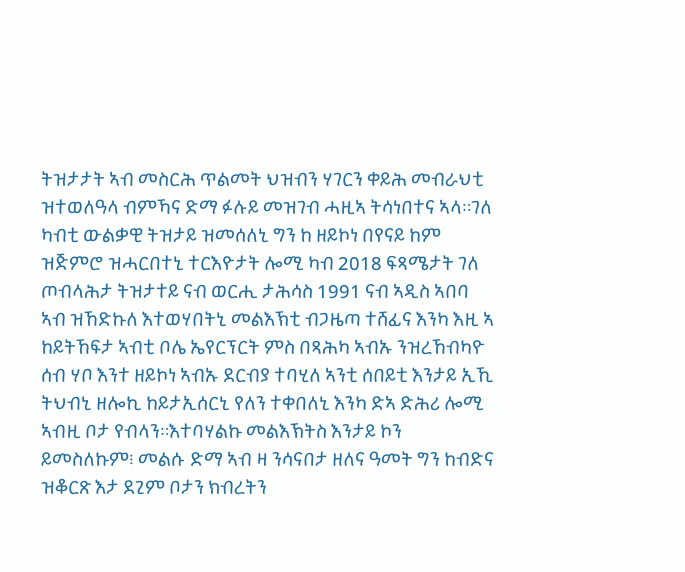ትዝታታት ኣብ መስርሕ ጥልመት ህዝብን ሃገርን ቀይሕ መብራህቲ ዝተወለዓላ ብምኻና ድማ ፉሉይ መዝገብ ሓዚኣ ትሳነበተና ኣላ።ገለ ካብቲ ውልቃዊ ትዝታይ ዝመሰለኒ ግን ከ ዘይኮነ በየናይ ከም ዝጅምሮ ዝሓርበተኒ ተርእዮታት ሎሚ ካብ 2018 ፍጻሜታት ገለ ጦብላሕታ ትዝታተይ ናብ ወርሒ ታሕሳስ 1991 ናብ ኣዲስ ኣበባ ኣብ ዝኸድኩለ እተወሃበትኒ መልእኽቲ ብጋዜጣ ተሸፊና እንካ እዚ ኣ ከይትኸፍታ ኣብቲ ቦሌ ኤየርፕርት ምስ በጻሕካ ኣብኡ ንዝረኸብካዮ ሰብ ሃቦ እንተ ዘይኮነ ኣብኡ ደርብያ ተባሂለ ኣንቲ ሰበይቲ እንታይ ኢኺ ትህብኒ ዘሎኪ ከይታኢሰርኒ የለን ተቀበለኒ እንካ ድኣ ድሕሪ ሎሚ ኣብዚ ቦታ የብላን።እተባሃልኩ መልእኽትስ እንታይ ኮን ይመስለኩም፧ መልሱ ድማ ኣብ ዛ ንሳናበታ ዘለና ዓመት ግን ከብድና ዝቆርጽ እታ ደጊም ቦታን ክብረትን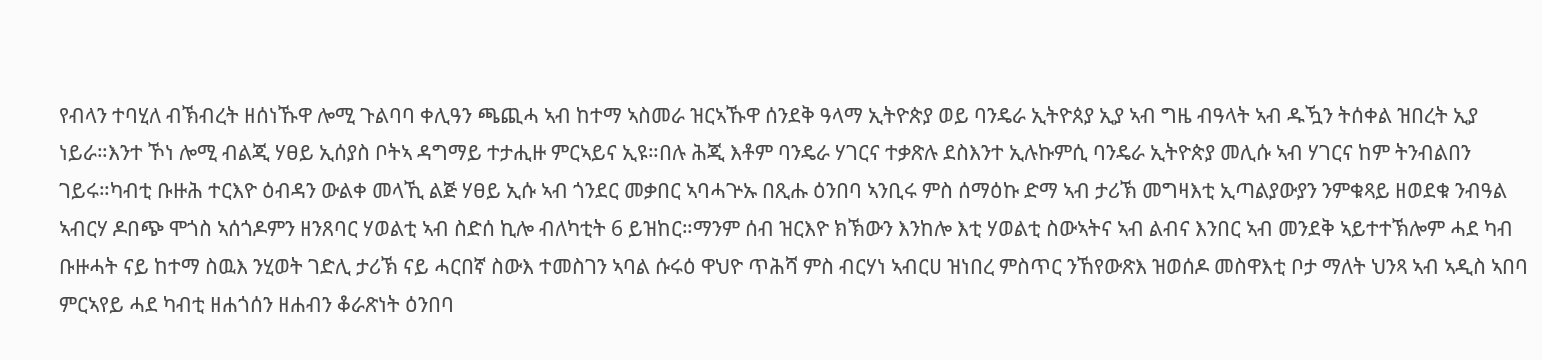የብላን ተባሂለ ብኽብረት ዘሰነኹዋ ሎሚ ጉልባባ ቀሊዓን ጫጪሓ ኣብ ከተማ ኣስመራ ዝርኣኹዋ ሰንደቅ ዓላማ ኢትዮጵያ ወይ ባንዴራ ኢትዮጰያ ኢያ ኣብ ግዜ ብዓላት ኣብ ዱዃን ትሰቀል ዝበረት ኢያ ነይራ።እንተ ኾነ ሎሚ ብልጂ ሃፀይ ኢሰያስ ቦትኣ ዳግማይ ተታሒዙ ምርኣይና ኢዩ።በሉ ሕጂ እቶም ባንዴራ ሃገርና ተቃጽሉ ደስእንተ ኢሉኩምሲ ባንዴራ ኢትዮጵያ መሊሱ ኣብ ሃገርና ከም ትንብልበን ገይሩ።ካብቲ ቡዙሕ ተርእዮ ዕብዳን ውልቀ መላኺ ልጅ ሃፀይ ኢሱ ኣብ ጎንደር መቃበር ኣባሓጕኡ በጺሑ ዕንበባ ኣንቢሩ ምስ ሰማዕኩ ድማ ኣብ ታሪኽ መግዛእቲ ኢጣልያውያን ንምቁጻይ ዘወደቁ ንብዓል ኣብርሃ ዶበጭ ሞጎስ ኣሰጎዶምን ዘንጸባር ሃወልቲ ኣብ ስድሰ ኪሎ ብለካቲት 6 ይዝከር።ማንም ሰብ ዝርእዮ ክኽውን እንከሎ እቲ ሃወልቲ ስውኣትና ኣብ ልብና እንበር ኣብ መንደቅ ኣይተተኽሎም ሓደ ካብ ቡዙሓት ናይ ከተማ ስዉእ ንሂወት ገድሊ ታሪኽ ናይ ሓርበኛ ስውእ ተመስገን ኣባል ሱሩዕ ዋህዮ ጥሕሻ ምስ ብርሃነ ኣብርሀ ዝነበረ ምስጥር ንኸየውጽእ ዝወሰዶ መስዋእቲ ቦታ ማለት ህንጻ ኣብ ኣዲስ ኣበባ ምርኣየይ ሓደ ካብቲ ዘሐጎሰን ዘሐብን ቆራጽነት ዕንበባ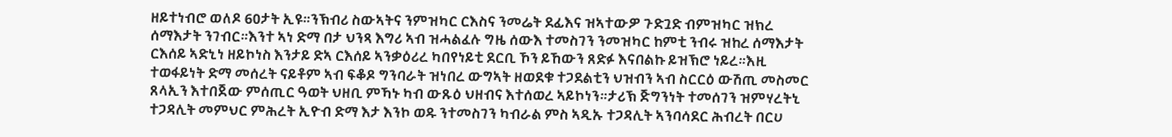ዘይተነብሮ ወለዶ 60ታት ኢዩ።ንኽብሪ ስውኣትና ንምዝካር ርእስና ንመሬት ደፊእና ዝኣተውዎ ጉድጓድ ብምዝካር ዝክረ ሰማእታት ንገብር።እንተ ኣነ ድማ በታ ህንጻ እግሪ ኣብ ዝሓልፈሉ ግዜ ሰውእ ተመስገን ንመዝካር ከምቲ ንብሩ ዝከረ ሰማእታት ርእሰይ ኣድኒነ ዘይኮነስ እንታይ ድኣ ርእሰይ ኣንቃዕሪረ ካበየነይቲ ደርቢ ኾን ይኸውን ጸድፉ እናበልኩ ይዝኽሮ ነይረ።እዚ ተወፋይነት ድማ መሰረት ናይቶም ኣብ ፍቆዶ ግንባራት ዝነበረ ውግኣት ዘወደቁ ተጋደልቲን ህዝብን ኣብ ስርርዕ ውሽጢ መስመር ጸላኢን እተበጀው ምሰጢር ዓወት ህዘቢ ምኻኑ ካብ ውጹዕ ህዘብና እተሰወረ ኣይኮነን።ታሪኽ ጅግንነት ተመሰገን ዝምሃረትኒ ተጋዳሊት መምህር ምሕረት ኢዮብ ድማ እታ እንኮ ወዱ ንተመስገን ካብራል ምስ ኣዲኡ ተጋዳሊት ኣንባሳደር ሕብረት በርሀ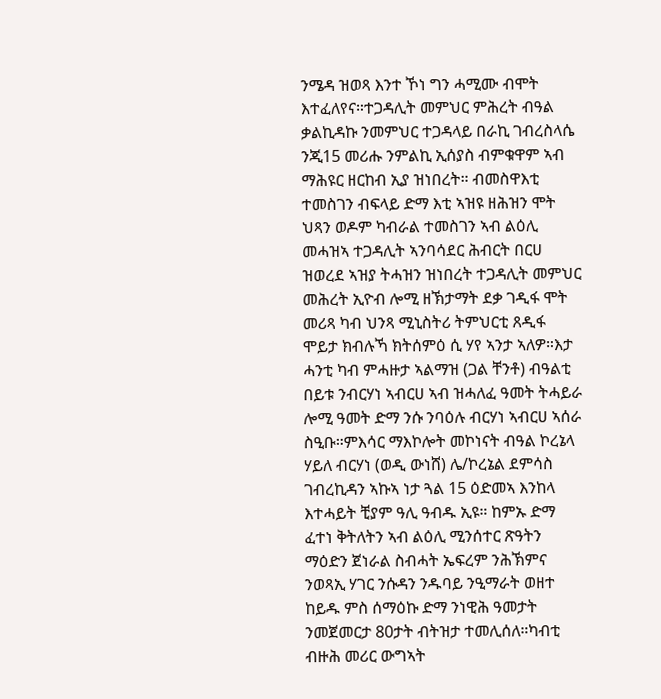ንሜዳ ዝወጻ እንተ ኾነ ግን ሓሚሙ ብሞት እተፈለየና።ተጋዳሊት መምህር ምሕረት ብዓል ቃልኪዳኩ ንመምህር ተጋዳላይ በራኪ ገብረስላሴ ንጂ15 መሪሑ ንምልኪ ኢሰያስ ብምቁዋም ኣብ ማሕዩር ዘርከብ ኢያ ዝነበረት። ብመስዋእቲ ተመስገን ብፍላይ ድማ እቲ ኣዝዩ ዘሕዝን ሞት ህጻን ወዶም ካብራል ተመስገን ኣብ ልዕሊ መሓዝኣ ተጋዳሊት ኣንባሳደር ሕብርት በርሀ ዝወረደ ኣዝያ ትሓዝን ዝነበረት ተጋዳሊት መምህር መሕረት ኢዮብ ሎሚ ዘኽታማት ደቃ ገዲፋ ሞት መሪጻ ካብ ህንጻ ሚኒስትሪ ትምህርቲ ጸዲፋ ሞይታ ክብሉኻ ክትሰምዕ ሲ ሃየ ኣንታ ኣለዎ።እታ ሓንቲ ካብ ምሓዙታ ኣልማዝ (ጋል ቸንቶ) ብዓልቲ በይቱ ንብርሃነ ኣብርሀ ኣብ ዝሓለፈ ዓመት ትሓይራ ሎሚ ዓመት ድማ ንሱ ንባዕሉ ብርሃነ ኣብርሀ ኣሰራ ስዒቡ።ምእሳር ማእኮሎት መኮነናት ብዓል ኮረኔላ ሃይለ ብርሃነ (ወዲ ውነሸ) ሌ/ኮረኔል ደምሳስ ገብረኪዳን ኣኩኣ ነታ ጓል 15 ዕድመኣ እንከላ እተሓይት ቺያም ዓሊ ዓብዱ ኢዩ። ከምኡ ድማ ፈተነ ቅትለትን ኣብ ልዕሊ ሚንሰተር ጽዓትን ማዕድን ጀነራል ስብሓት ኤፍረም ንሕኽምና ንወጻኢ ሃገር ንሱዳን ንዱባይ ንዒማራት ወዘተ ከይዱ ምስ ሰማዕኩ ድማ ንነዊሕ ዓመታት ንመጀመርታ 80ታት ብትዝታ ተመሊሰለ።ካብቲ ብዙሕ መሪር ውግኣት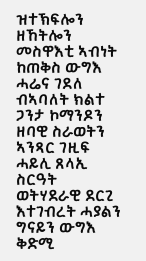ዝተኽፍሎን ዘኸትሎን መስዋእቲ ኣብነት ከጠቅስ ውግእ ሓሬና ገደለ ብኣባለት ክልተ ጋንታ ኮማንዶን ዘባዊ ስራወትን ኣንጻር ገዚፍ ሓይሊ ጸላኢ ስርዓት ወትሃደራዊ ደርጊ እተገብረት ሓያልን ግናይን ውግእ ቅድሚ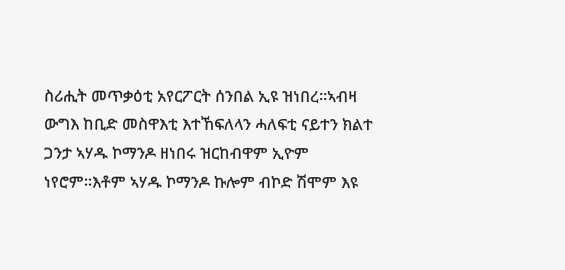ስሪሒት መጥቃዕቲ አየርፖርት ሰንበል ኢዩ ዝነበረ።ኣብዛ ውግእ ከቢድ መስዋእቲ እተኸፍለላን ሓለፍቲ ናይተን ክልተ ጋንታ ኣሃዱ ኮማንዶ ዘነበሩ ዝርከብዋም ኢዮም ነየሮም።እቶም ኣሃዱ ኮማንዶ ኩሎም ብኮድ ሽሞም እዩ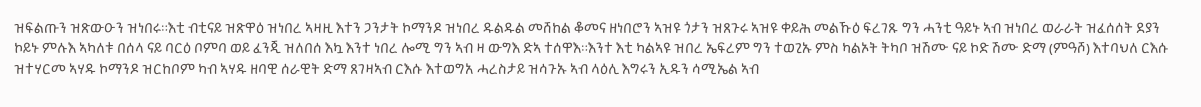ዝፍልጡን ዝጽውዑን ዝነበሩ።እቲ ብቲናይ ዝጽዋዕ ዝነበረ ኣዛዚ እተን ጋንታት ኮማንዶ ዝነበረ ዱልዱል መሸከል ቆመና ዘነበሮን ኣዝዩ ጎታን ዝጸጉሩ ኣዝዩ ቀይሕ መልኹዕ ፍረገጹ ግን ሓንቲ ዓይኑ ኣብ ዝነበረ ወራራት ዝፈሰሰት ደያን ኮይኑ ምሉእ ኣካለቱ በሰላ ናይ ባርዕ ቦምባ ወይ ፈንጂ ዝለበሰ እኳ እንተ ነበረ ሎሚ ግን ኣብ ዛ ውግእ ድኣ ተሰዋእ።እንተ እቲ ካልኣዩ ዝበረ ኤፍረም ግን ተወጊኡ ምስ ካልኦት ትካቦ ዝሽሙ ናይ ኮድ ሽሙ ድማ (ምዓሾ) እተባህለ ርእሱ ዝተሃርመ ኣሃዱ ኮማንዶ ዝርከቦም ካብ ኣሃዱ ዘባዊ ሰራዊት ድማ ጸገዛኣብ ርእሱ እተወግአ ሓረስታይ ዝሳጉኡ ኣብ ላዕሊ እግሩን ኢዱን ሳሚኤል ኣብ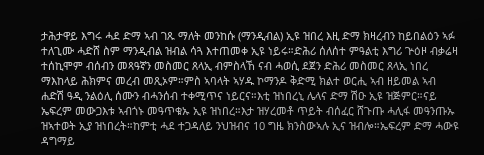ታሕታዋይ እግሩ ሓደ ድማ ኣብ ገጹ ማለት መንከሱ (ማንዲብል) ኢዩ ዝበረ እዚ ድማ ክዛረብን ከይበልዕን ኣፉ ተለጊሙ ሓድሸ ስም ማንዲብል ዝብል ሳጓ እተጠመቀ ኢዩ ነይሩ።ድሕሪ ሰለሰተ ምዓልቲ እግሪ ጕዕዞ ብቃሬዛ ተሰኪሞም ብሰብን መጻዓኛን መስመር ጸላኢ ብምስላኸ ናብ ሓወሲ ደጀን ድሕሪ መስመር ጸላኢ ነበረ ማእከላይ ሕክምና መረብ መጺኦም።ምስ ኣባላት ኣሃዱ ኮማንዶ ቅድሚ ክልተ ወርሒ ኣብ ዘይመል ኣብ ሐድሽ ዓዲ ንልዕሊ ሰሙን ብሓንሰብ ተቀሚጥና ነይርና።እቲ ዝነበረኒ ሌላና ድማ ሽዑ ኢዩ ዝጅምር።ናይ ኤፍረም መውጋእቱ ኣብጎኑ መዓጥቁኡ ኢዩ ዝነበረ።እታ ዝሃረመቶ ጥይት ብሰፈር ሸጉጡ ሓሊፋ መዓንጡኡ ዝኣተወት ኢያ ዝነበረት።ከምቲ ሓደ ተጋዳለይ ንህዝብና 10 ግዜ ክንስውኣሉ ኢና ዝብሎ።ኤፍረም ድማ ሓውዩ ዳግማይ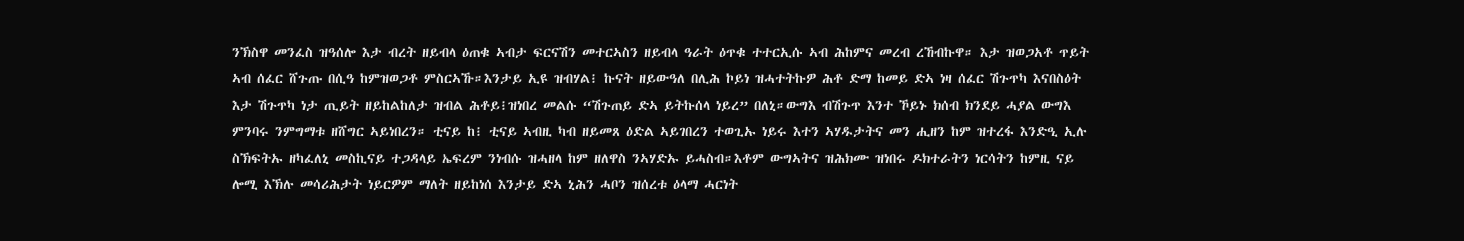ንኽስዋ መንፈስ ዝዓሰሎ እታ ብረት ዘይብላ ዕጠቁ ኣብታ ፍርናሽን መተርኣስን ዘይብላ ዓራት ዕጥቁ ተተርኢሱ ኣብ ሕከምና መረብ ረኸብኩዋ። እታ ዝወጋአቶ ጥይት ኣብ ሰፈር ሸጉጡ በሲዓ ከምዝወጋቶ ምስርኣኹ።እንታይ ኢዩ ዝብሃል፧ ኩናት ዘይውዓለ በሊሕ ኮይነ ዝሓተትኩዎ ሕቶ ድማ ከመይ ድኣ ነዛ ሰፈር ሽጉጥካ እናበስዕት እታ ሽጉጥካ ነታ ጢይት ዘይከልከለታ ዝብል ሕቶይ፧ዝነበረ መልሱ “ሽጉጠይ ድኣ ይትኩሰላ ነይረ” በለኒ።ውግእ ብሽጉጥ እንተ ኾይኑ ክሰብ ክንደይ ሓያል ውግእ ምንባሩ ንምግማቱ ዘሸግር ኣይነበረን። ቲናይ ከ፧ ቲናይ ኣብዚ ካብ ዘይመጸ ዕድል ኣይገበረን ተወጊኡ ነይሩ እተን ኣሃዱታትና መን ሒዘን ከም ዝተረፋ እንድዒ ኢሉ ስኽፍትኡ ዘካፈለኒ መስኪናይ ተጋዳላይ ኤፍረም ንነብሱ ዝሓዘላ ከም ዘለዋስ ንኣሃድኡ ይሓስብ።እቶም ውግኣትና ዝሕክሙ ዝነበሩ ዶክተራትን ነርሳትን ከምዚ ናይ ሎሚ እኽሉ መሳሪሕታት ነይርዎም ማለት ዘይከነሰ እንታይ ድኣ ኒሕን ሓቦን ዝሰረቱ ዕላማ ሓርነት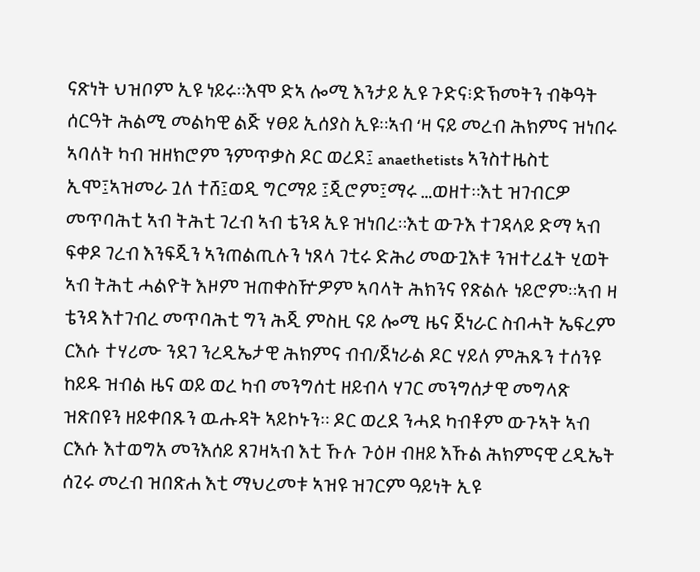ናጽነት ህዝቦም ኢዩ ነይሩ።እሞ ድኣ ሎሚ እንታይ ኢዩ ጉድና፧ድኽመትን ብቅዓት ሰርዓት ሕልሚ መልካዊ ልጅ ሃፀይ ኢሰያስ ኢዩ።ኣብ ‘ዛ ናይ መረብ ሕክምና ዝነበሩ ኣባለት ካብ ዝዘክሮም ንምጥቃስ ዶር ወረደ፤ anaethetists ኣንስተዜስቲ ኢሞ፤ኣዝመራ ጓለ ተሸ፤ወዲ ግርማይ ፤ጂሮም፤ማሩ …ወዘተ።እቲ ዝገብርዎ መጥባሕቲ ኣብ ትሕቲ ገረብ ኣብ ቴንዳ ኢዩ ዝነበረ።እቲ ውጉእ ተገዳላይ ድማ ኣብ ፍቀዶ ገረብ እንፍጂን ኣንጠልጢሉን ነጸላ ገቲሩ ድሕሪ መውጓእቱ ንዝተረፈት ሂወት ኣብ ትሕቲ ሓልዮት እዞም ዝጠቀስዅዎም ኣባላት ሕክንና የጽልሉ ነይሮም።ኣብ ዛ ቴንዳ እተገብረ መጥባሕቲ ግን ሕጂ ምስዚ ናይ ሎሚ ዜና ጀነራር ስብሓት ኤፍረም ርእሱ ተሃሪሙ ንደገ ንረዲኤታዊ ሕክምና ብብ/ጀነራል ዶር ሃይለ ምሕጹን ተሰንዩ ከይዱ ዝብል ዜና ወይ ወረ ካብ መንግሰቲ ዘይብላ ሃገር መንግሰታዊ መግላጽ ዝጽበዩን ዘይቀበጹን ዉሑዳት ኣይኮኑን። ዶር ወረደ ንሓደ ካብቶም ውጉኣት ኣብ ርእሱ እተወግአ መንእሰይ ጸገዛኣብ እቲ ኹሉ ጉዕዞ ብዘይ እኹል ሕክምናዊ ረዲኤት ሰጊሩ መረብ ዝበጽሐ እቲ ማህረመቱ ኣዝዩ ዝገርም ዓይነት ኢዩ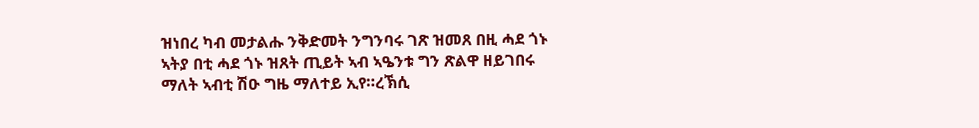ዝነበረ ካብ መታልሑ ንቅድመት ንግንባሩ ገጽ ዝመጸ በዚ ሓደ ጎኑ ኣትያ በቲ ሓደ ጎኑ ዝጸት ጢይት ኣብ ኣዔንቱ ግን ጽልዋ ዘይገበሩ ማለት ኣብቲ ሽዑ ግዜ ማለተይ ኢየ።ረኽሲ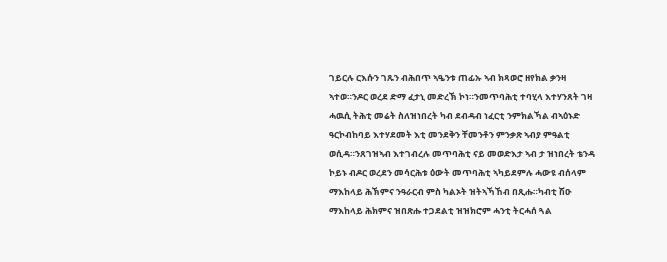ገይርሉ ርእሱን ገጹን ብሕበጥ ኣዔንቱ ጠፊኡ ኣብ ክጻወሮ ዘየክል ቃንዛ ኣተወ።ንዶር ወረደ ድማ ፈታኒ መድረኽ ኮነ።ንመጥባሕቲ ተባሂላ እተሃንጸት ገዛ ሓዉሲ ትሕቲ መሬት ስለዝነበረት ካብ ደብዳብ ነፈርቲ ንምክልኻል ብኣዕኑድ ዓርኮብከባይ እተሃደመት እቲ መንደቅን ቸመንቶን ምንቃጽ ኣብያ ምዓልቲ ወሲዳ።ንጸገዝኣብ እተገብረሉ መጥባሕቲ ናይ መወድእታ ኣብ ታ ዝነበረት ቴንዳ ኮይኑ ብዶር ወረደን መሳርሕቱ ዕውት መጥባሕቲ ኣካይደምሉ ሓውዩ ብሰላም ማእከላይ ሕኽምና ንዓራርብ ምስ ካልኦት ዝትኣኻኸብ በጺሑ።ካብቲ ሽዑ ማእከላይ ሕክምና ዝበጽሑ ተጋደልቲ ዝዝክሮም ሓንቲ ትርሓሰ ጓል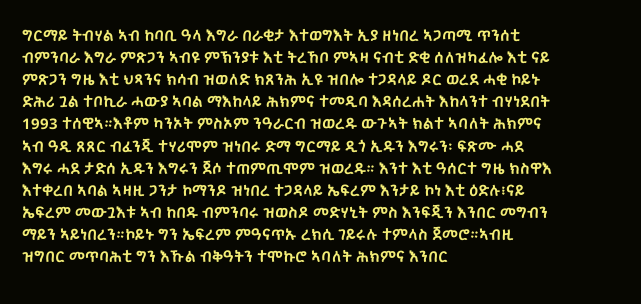ግርማይ ትብሃል ኣብ ከባቢ ዓላ እግራ በራቂታ እተወግእት ኢያ ዘነበረ ኣጋጣሚ ጥንሰቲ ብምንባራ እግራ ምጽጋን ኣብዩ ምኽንያቱ እቲ ትረኸቦ ምኣዛ ናብቲ ድቂ ሰለዝካፈሎ እቲ ናይ ምጽጋን ግዜ እቲ ህጻንና ክሳብ ዝወለድ ክጸንሕ ኢዩ ዝበሎ ተጋዳላይ ዶር ወረደ ሓቂ ኮይኑ ድሕሪ ጓል ተቦኪራ ሓውያ ኣባል ማእከላይ ሕክምና ተመዲባ እዳሰረሐት እከላንተ ብሃነደበት 1993 ተሰዊኣ።እቶም ካንኦት ምስኦም ንዓራርብ ዝወረዱ ውጉኣት ክልተ ኣባለት ሕክምና ኣብ ዓዲ ጸጸር ብፈንጂ ተሃሪሞም ዝነበሩ ድማ ግርማይ ዲጎ ኢዱን እግሩን፡ ፍጽሙ ሓደ እግሩ ሓደ ታድሰ ኢዱን እግሩን ጀሶ ተጠምጢሞም ዝወረዱ። እንተ እቲ ዓሰርተ ግዜ ክስዋእ እተቀረበ ኣባል ኣዛዚ ጋንታ ኮማንዶ ዝነበረ ተጋዳላይ ኤፍረም እንታይ ኮነ እቲ ዕድሉ፧ናይ ኤፍረም መውጓእቱ ኣብ ከበዱ ብምንባሩ ዝወስዶ መድሃኒት ምስ እንፍጂን እንበር መግብን ማይን ኣይነበረን።ኮይኑ ግን ኤፍረም ምዓናጥኡ ረክሲ ገይሩሉ ተምላስ ጀመሮ።ኣብዚ ዝግበር መጥባሕቲ ግን እኹል ብቅዓትን ተሞኩሮ ኣባለት ሕክምና እንበር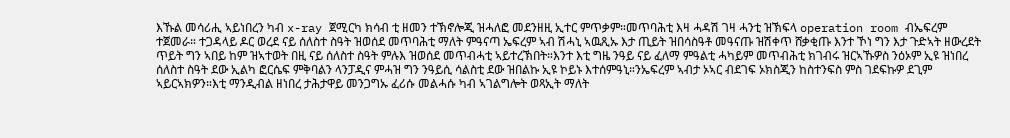እኹል መሳሪሒ ኣይነበረን ካብ x-ray ጀሚርካ ክሳብ ቲ ዘመን ተኽኖሎጂ ዝሓለፎ መደንዘዚ ኢተር ምጥቃም።መጥባሕቲ እዛ ሓዳሽ ገዛ ሓንቲ ዝኽፍላ operation room ብኤፍረም ተጀመራ። ተጋዳላይ ዶር ወረደ ናይ ሰለስተ ስዓት ዝወሰደ መጥባሕቲ ማለት ምዓናጣ ኤፍረም ኣብ ሽሓኒ ኣዉጺኡ እታ ጢይት ዝበሳስዓቶ መዓናጡ ዝሽቀጥ ሸቃቂጡ እንተ ኾነ ግን እታ ጉድኣት ዘውረደት ጥይት ግን ኣበይ ከም ዝኣተወት በዚ ናይ ሰለስተ ስዓት ምሉእ ዝወሰደ መጥብሓቲ ኣይተረኽበት።እንተ እቲ ግዜ ንዓይ ናይ ፈለማ ምዓልቲ ሓካይም መጥብሕቲ ክገብሩ ዝርኣኹዎስ ንዕኦም ኢዩ ዝነበረ ሰለስተ ስዓት ደው ኢልካ ፎርሴፍ ምቅባልን ላንፓዲና ምሓዝ ግን ንዓይሲ ሳልስቲ ደው ዝበልኩ ኢዩ ኮይኑ እተሰምዓኒ።ንኤፍረም ኣብታ ኦኣር ብደገፍ ኦክስጂን ከስተንፍስ ምስ ገደፍኩዎ ደጊም ኣይርኣክዎን።እቲ ማንዲብል ዘነበረ ታሕታዋይ መንጋግኡ ፈሪሱ መልሓሱ ካብ ኣገልግሎት ወጻኢት ማለት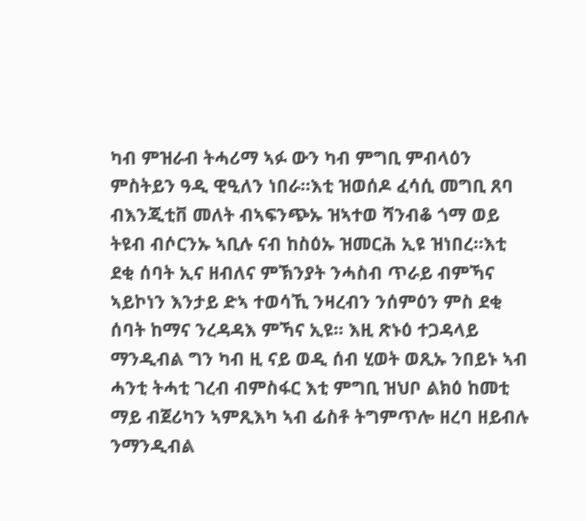ካብ ምዝራብ ትሓሪማ ኣፉ ውን ካብ ምግቢ ምብላዕን ምስትይን ዓዲ ዊዒለን ነበራ።እቲ ዝወሰዶ ፈሳሲ መግቢ ጸባ ብእንጂቲቨ መለት ብኣፍንጭኡ ዝኣተወ ሻንብቆ ጎማ ወይ ትዩብ ብሶርንኡ ኣቢሉ ናብ ከስዕኡ ዝመርሕ ኢዩ ዝነበረ።እቲ ደቂ ሰባት ኢና ዘብለና ምኽንያት ንሓስብ ጥራይ ብምኻና ኣይኮነን እንታይ ድኣ ተወሳኺ ንዛረብን ንሰምዕን ምስ ደቂ ሰባት ከማና ንረዳዳእ ምኻና ኢዩ። እዚ ጽኑዕ ተጋዳላይ ማንዲብል ግን ካብ ዚ ናይ ወዲ ሰብ ሂወት ወጺኡ ንበይኑ ኣብ ሓንቲ ትሓቲ ገረብ ብምስፋር እቲ ምግቢ ዝህቦ ልክዕ ከመቲ ማይ ብጀሪካን ኣምጺእካ ኣብ ፊስቶ ትግምጥሎ ዘረባ ዘይብሉ ንማንዲብል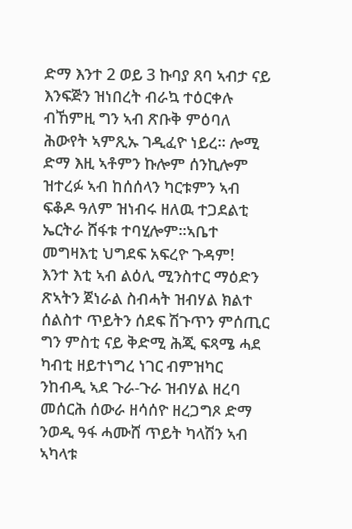ድማ እንተ 2 ወይ 3 ኩባያ ጸባ ኣብታ ናይ እንፍጅን ዝነበረት ብራኳ ተዕርቀሉ ብኸምዚ ግን ኣብ ጽቡቅ ምዕባለ ሕውየት ኣምጺኡ ገዲፈዮ ነይረ። ሎሚ ድማ እዚ ኣቶምን ኩሎም ሰንኪሎም ዝተረፉ ኣብ ከሰሰላን ካርቱምን ኣብ ፍቆዶ ዓለም ዝነብሩ ዘለዉ ተጋደልቲ ኤርትራ ሸፋቱ ተባሂሎም።ኣቤተ መግዛእቲ ህግደፍ አፍረዮ ጉዳም!
እንተ እቲ ኣብ ልዕሊ ሚንስተር ማዕድን ጽኣትን ጀነራል ስብሓት ዝብሃል ክልተ ሰልስተ ጥይትን ሰደፍ ሽጉጥን ምሰጢር ግን ምስቲ ናይ ቅድሚ ሕጂ ፍጻሜ ሓደ ካብቲ ዘይተነግረ ነገር ብምዝካር ንከብዲ ኣደ ጉራ-ጉራ ዝብሃል ዘረባ መሰርሕ ሰውራ ዘሳሰዮ ዘረጋግጾ ድማ ንወዲ ዓፋ ሓሙሸ ጥይት ካላሽን ኣብ ኣካላቱ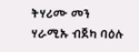ትሃሪሙ መን ሃራሚኡ ብጀካ ባዕሉ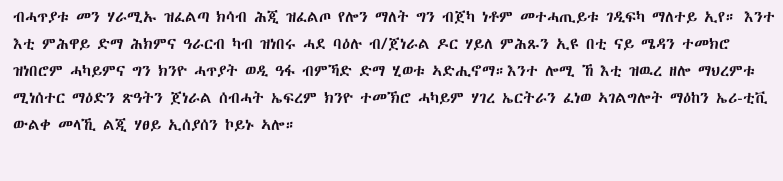ብሓጥያቱ መን ሃራሚኡ ዝፈልጣ ክሳብ ሕጂ ዝፈልጦ የሎን ማለት ግን ብጀካ ነቶም መተሓጢይቱ ገዲፍካ ማለተይ ኢየ። እንተ እቲ ምሕዋይ ድማ ሕክምና ዓራርብ ካብ ዝነበሩ ሓደ ባዕሉ ብ/ጀነራል ዶር ሃይለ ምሕጹን ኢዩ በቲ ናይ ሜዳን ተመክሮ ዝነበሮም ሓካይምና ግን ክንዮ ሓጥያት ወዲ ዓፋ ብምኻድ ድማ ሂወቱ ኣድሒኖማ።እንተ ሎሚ ኸ እቲ ዝዉረ ዘሎ ማህረምቱ ሚነሰተር ማዕድን ጽዓትን ጀነራል ሰብሓት ኤፍረም ክንዮ ተመኽሮ ሓካይም ሃገረ ኤርትራን ፈነወ ኣገልግሎት ማዕከን ኤሪ-ቲቪ ውልቀ መላኺ ልጂ ሃፀይ ኢሰያሰን ኮይኑ ኣሎ።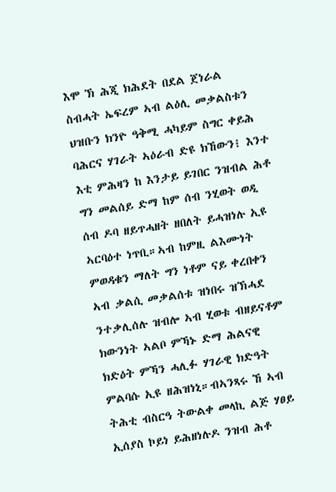እሞ ኽ ሕጂ ክሕደት በደል ጀነራል ስብሓት ኤፍረም ኣብ ልዕሊ መቃልስቱን ህዝቡን ክንዮ ዓቅሚ ሓካይም ስግር ቀይሕ ባሕርና ሃገራት ኣዕራብ ድዩ ክኸውን፧ እንተ እቲ ምሕዛን ከ እንታይ ይገበር ንዝብል ሕቶ ግን መልሰይ ድማ ከም ሰብ ንሂወት ወዲ ሰብ ዶባ ዘይጥሓዘት ዘበለት ይሓዝነሉ ኢዩ ኣርባዕተ ነጥቢ።ኣብ ከምዚ ልእሙነት ምወዳቁን ማለት ግን ነቶም ናይ ቀረበቀን ኣብ ቃልሲ መቃልሰቱ ዝነበሩ ዝኽሓደ ንተቃሊሰሉ ዝብሎ ኣብ ሂወቱ ብዘይናቶም ክውንነት ኣልቦ ምኻኑ ድማ ሕልናዊ ክድዕት ምኻን ሓሊፉ ሃገራዊ ክድዓት ምልባሱ ኢዩ ዘሕዝነኒ።ብኣንጻሩ ኸ ኣብ ትሕቲ ብስርዓ ትውልቀ መላኪ ልጅ ሃፀይ ኢሰያስ ኮይነ ይሕዘነሉዶ ንዝብ ሕቶ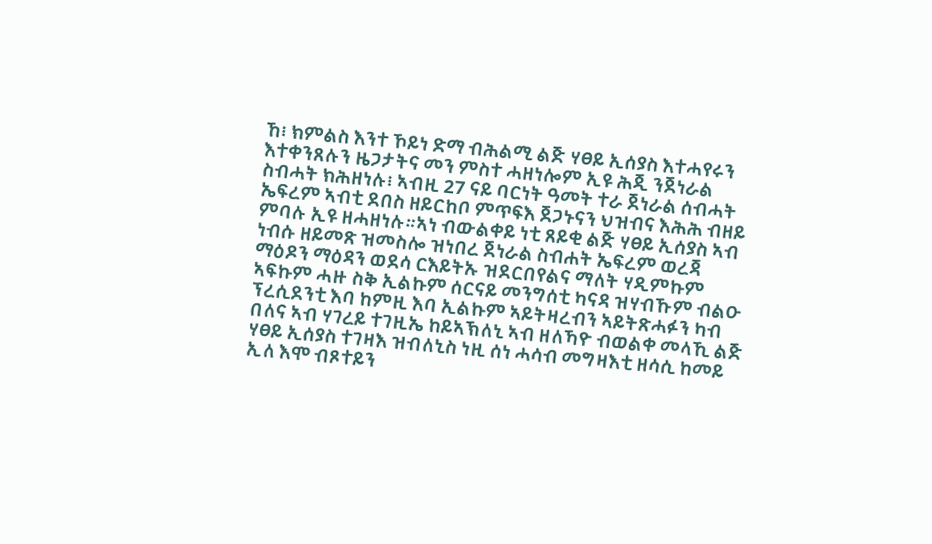ኸ፧ ክምልስ እንተ ኾይነ ድማ ብሕልሚ ልጅ ሃፀይ ኢሰያስ እተሓየሩን እተቀንጸሉን ዜጋታትና መን ምስተ ሓዘነሎም ኢዩ ሕጂ ንጀነራል ስብሓት ክሕዘነሉ፧ ኣብዚ 27 ናይ ባርነት ዓመት ተራ ጀነራል ሰብሓት ኤፍረም ኣብቲ ደበስ ዘይርከቦ ምጥፍእ ጀጋኑናን ህዝብና እሕሕ ብዘይ ምባሉ ኢዩ ዘሓዘነሉ።ኣነ ብውልቀይ ነቲ ጸይቂ ልጅ ሃፀይ ኢሰያስ ኣብ ነብሱ ዘይመጽ ዝመስሎ ዝነበረ ጀነራል ስብሐት ኤፍረም ወረጃ ማዕዶን ማዕዳን ወደሳ ርእይትኡ ዝደርበየልና ማለት ሃዲምኩም ኣፍኩም ሓዙ ስቅ ኢልኩም ሰርናይ መንግሰቲ ካናዳ ዝሃብኹም ብልዑ ፕረሲደንቲ እባ ከምዚ እባ ኢልኩም ኣይትዛረብን ኣይትጽሓፉን ካብ በለና ኣብ ሃገረይ ተገዚኤ ከይኣኽለኒ ኣብ ዘለኻዮ ብወልቀ መላኺ ልጅ ሃፀይ ኢሰያስ ተገዛእ ዝብለኒስ ነዚ ሰነ ሓሳብ መግዛእቲ ዘሳሲ ከመይ ኢለ እሞ ብጾተይን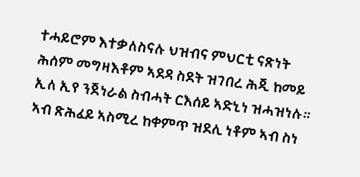ተሓይሮም እተቃለስናሉ ህዝብና ምህርቲ ናጽነት ሕሰም መግዛእቶም ኣደዳ ስደት ዝገበረ ሕጂ ከመይ ኢለ ኢየ ንጀነራል ስብሓት ርእሰይ ኣድኒነ ዝሓዝነሉ። ኣብ ጽሕፈይ ኣስሚረ ከቀምጥ ዝደሊ ነቶም ኣብ ስነ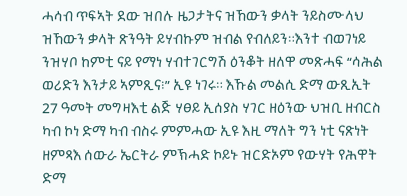ሓሳብ ጥፍኣት ደው ዝበሉ ዜጋታትና ዝኸውን ቃላት ንይስሙላህ ዝኸውን ቃላት ጽንዓት ይሃብኩም ዝብል የብለይን።እንተ ብወገነይ ንዝሃቦ ከምቲ ናይ የማነ ሃብተገርግሽ ዕንቆት ዘለዋ መጽሓፍ “ሳሕል ወሪድን እንታይ ኣምጺና፧” ኢዩ ነገሩ። እኹል መልሲ ድማ ውጺኢት 27 ዓመት መግዛእቲ ልጅ ሃፀይ ኢሰያስ ሃገር ዘዕንው ህዝቢ ዘብርስ ካብ ኮነ ድማ ካብ ብስሩ ምምሓው ኢዩ እዚ ማለት ግን ነቲ ናጽነት ዘምጻእ ሰውራ ኤርትራ ምኽሓድ ኮይኑ ዝርድኦም የውሃት የሕዋት ድማ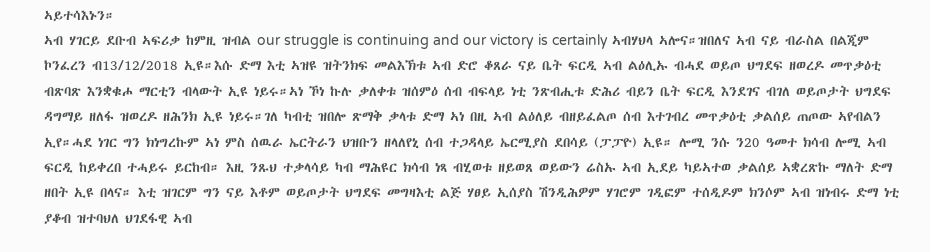ኣይተሳእኑን።
ኣብ ሃገርይ ደቡብ ኣፍሪቃ ከምዚ ዝብል our struggle is continuing and our victory is certainly ኣብሃህላ ኣሎና።ዝበለና ኣብ ናይ ብራስል በልጂም ኮንፈረን ብ13/12/2018 ኢዩ።እሱ ድማ እቲ ኣዝዩ ዝትንክፍ መልእኽቱ ኣብ ድሮ ቆጸራ ናይ ቤት ፍርዲ ኣብ ልዕሊኡ ብሓደ ወይጦ ህግደፍ ዘወረዶ መጥቃዕቲ ብጽባጽ እንቋቁሖ ማርቲን ብላውት ኢዩ ነይሩ።ኣነ ኾነ ኩሉ ቃለቀቱ ዝሰምዕ ሰብ ብፍላይ ነቲ ንጽብሒቱ ድሕሪ ብይን ቤት ፍርዲ እንደገና ብገለ ወይጦታት ህግደፍ ዳግማይ ዘለፋ ዝወረዶ ዘሕንክ ኢዩ ነይሩ።ገለ ካብቲ ዝበሎ ጽማቅ ቃላቱ ድማ ኣነ በዚ ኣብ ልዕለይ ብዘይፈልጦ ሰብ እተገብረ መጥቃዕቲ ቃልሰይ ጠጦው ኣየብልን ኢየ።ሓደ ነገር ግን ክነግረኩም ኣነ ምስ ሰዉራ ኤርትራን ህዝቡን ዘላለየኒ ሰብ ተጋዳላይ ኤርሚያስ ደበሳይ (ፓፓዮ) ኢዩ። ሎሚ ንሱ ን20 ዓመተ ክሳብ ሎሚ ኣብ ፍርዲ ከይቀረበ ተሓይሩ ይርከብ። እዚ ንጹህ ተቃላሳይ ካብ ማሕዩር ክሳብ ነጻ ብሂወቱ ዘይወጸ ወይውን ሬስኡ ኣብ ኢደይ ካይኣተወ ቃልሰይ ኣቋረጽኩ ማለት ድማ ዘበት ኢዩ በላና። እቲ ዝገርም ግን ናይ እቶም ወይጦታት ህግደፍ መግዛእቲ ልጅ ሃፀይ ኢሰያስ ሽንዲሕዎም ሃገሮም ገዲፎም ተሰዲዶም ክንሶም ኣብ ዝነብሩ ድማ ነቲ ያቆብ ዝተባህለ ህገደፋዊ ኣብ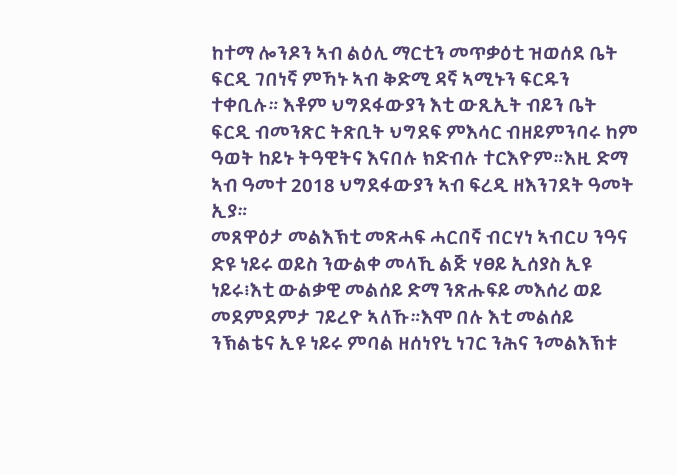ከተማ ሎንዶን ኣብ ልዕሊ ማርቲን መጥቃዕቲ ዝወሰደ ቤት ፍርዲ ገበነኛ ምኻኑ ኣብ ቅድሚ ዳኛ ኣሚኑን ፍርዱን ተቀቢሉ። እቶም ህግደፋውያን እቲ ውጺኢት ብይን ቤት ፍርዲ ብመንጽር ትጽቢት ህግደፍ ምእሳር ብዘይምንባሩ ከም ዓወት ከይኑ ትዓዊትና እናበሉ ክድብሉ ተርእዮም።እዚ ድማ ኣብ ዓመተ 2018 ህግደፋውያን ኣብ ፍረዲ ዘእንገደት ዓመት ኢያ።
መጸዋዕታ መልእኽቲ መጽሓፍ ሓርበኛ ብርሃነ ኣብርሀ ንዓና ድዩ ነይሩ ወይስ ንውልቀ መላኺ ልጅ ሃፀይ ኢሰያስ ኢዩ ነይሩ፧እቲ ውልቃዊ መልሰይ ድማ ንጽሑፍይ መእሰሪ ወይ መደምደምታ ገይረዮ ኣለኹ።እሞ በሉ እቲ መልሰይ ንኽልቴና ኢዩ ነይሩ ምባል ዘሰነየኒ ነገር ንሕና ንመልእኽቱ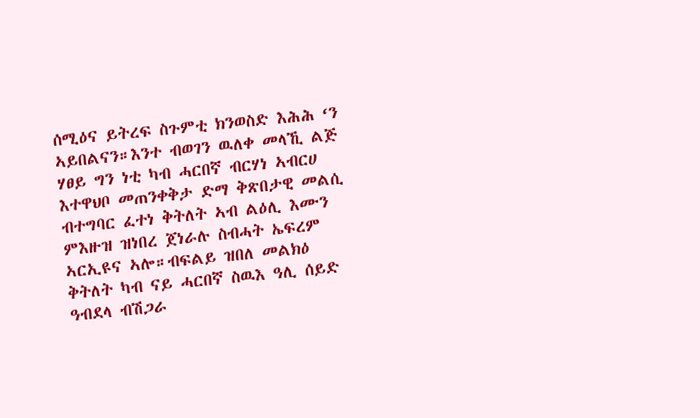ሰሚዕና ይትረፍ ስጉምቲ ክንወስድ እሕሕ ‘ን ኣይበልናን።እንተ ብወገን ዉለቀ መላኺ ልጅ ሃፀይ ግን ነቲ ካብ ሓርበኛ ብርሃነ ኣብርሀ እተዋህቦ መጠንቀቅታ ድማ ቅጽበታዊ መልሲ ብተግባር ፈተነ ቅትለት ኣብ ልዕሊ እሙን ምእዙዝ ዝነበረ ጀነራሉ ስብሓት ኤፍረም ኣርኢዩና ኣሎ።ብፍልይ ዝበለ መልክዕ ቅትለት ካብ ናይ ሓርበኛ ስዉእ ዓሊ ሰይድ ዓብደላ ብሽጋራ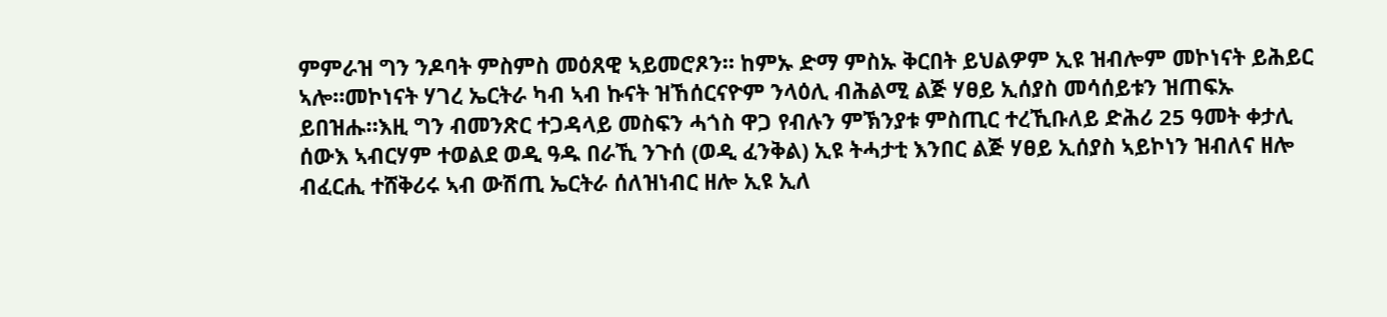ምምራዝ ግን ንዶባት ምስምስ መዕጸዊ ኣይመሮጾን። ከምኡ ድማ ምስኡ ቅርበት ይህልዎም ኢዩ ዝብሎም መኮነናት ይሕይር ኣሎ።መኮነናት ሃገረ ኤርትራ ካብ ኣብ ኩናት ዝኸሰርናዮም ንላዕሊ ብሕልሚ ልጅ ሃፀይ ኢሰያስ መሳሰይቱን ዝጠፍኡ ይበዝሑ።እዚ ግን ብመንጽር ተጋዳላይ መስፍን ሓጎስ ዋጋ የብሉን ምኽንያቱ ምስጢር ተረኺቡለይ ድሕሪ 25 ዓመት ቀታሊ ሰውእ ኣብርሃም ተወልደ ወዲ ዓዱ በራኺ ንጉሰ (ወዲ ፈንቅል) ኢዩ ትሓታቲ እንበር ልጅ ሃፀይ ኢሰያስ ኣይኮነን ዝብለና ዘሎ ብፈርሒ ተሸቅሪሩ ኣብ ውሽጢ ኤርትራ ሰለዝነብር ዘሎ ኢዩ ኢለ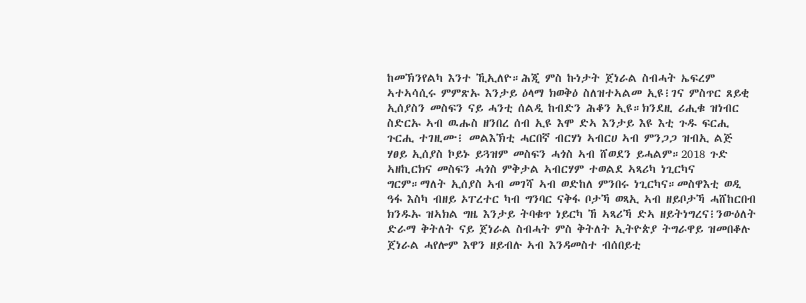ከመኽንየልካ እንተ ኺኢለዮ።ሕጂ ምስ ኩነታት ጀነራል ስብሓት ኤፍረም ኣተኣሳሲሩ ምምጽኡ እንታይ ዕላማ ክወቅዕ ስለዝተኣልመ ኢዩ፧ገና ምስጥር ጸይቂ ኢሰያስን መስፍን ናይ ሓንቲ ሰልዲ ከብድን ሕቆን ኢዩ።ክንደዚ ሪሒቁ ዝነብር ስድርኡ ኣብ ዉሑስ ዘንበረ ሰብ ኢዩ እሞ ድኣ እንታይ እዩ እቲ ጉዱ ፍርሒ ጉርሒ ተገዚሙ፧ መልእኽቲ ሓርበኛ ብርሃነ ኣብርሀ ኣብ ምንጋጋ ዝብኢ ልጅ ሃፀይ ኢሰያስ ኮይኑ ይጓዝም መስፍን ሓጎስ ኣብ ሸወደን ይሓልም።2018 ጉድ ኣዘኪርክና መስፍን ሓጎስ ምቅታል ኣብርሃም ተወልደ ኣጻሪካ ነጊርካና ግርም።ማለት ኢሰያስ ኣብ መገሻ ኣብ ወድከለ ምንበሩ ነጊርካና።መስዋእቲ ወዲ ዓፋ እስካ ብዘይ ኦፐረተር ካብ ግንባር ናቅፋ ቦታኻ ወጻኢ ኣብ ዘይቦታኻ ሓሸከርበብ ክንዱኡ ዝኣክል ግዜ እንታይ ትባቁጥ ነይርካ ኸ ኣጻሪኻ ድኣ ዘይትነግረና፧ንውዕለት ድራማ ቅትለት ናይ ጀነራል ስብሓት ምስ ቅትለት ኢትዮጵያ ትግራዋይ ዝመበቆሉ ጀነራል ሓየሎም እዋን ዘይብሉ ኣብ እንዳመስተ ብሰበይቲ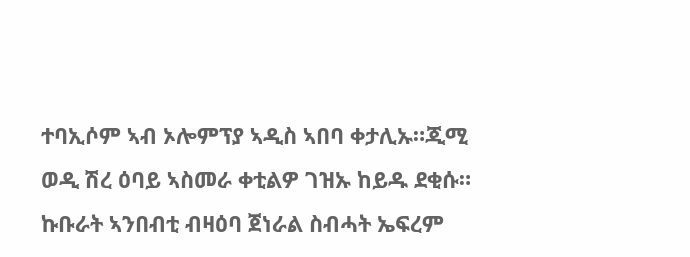ተባኢሶም ኣብ ኦሎምፕያ ኣዲስ ኣበባ ቀታሊኡ።ጂሚ ወዲ ሽረ ዕባይ ኣስመራ ቀቲልዎ ገዝኡ ከይዱ ደቂሱ። ኩቡራት ኣንበብቲ ብዛዕባ ጀነራል ስብሓት ኤፍረም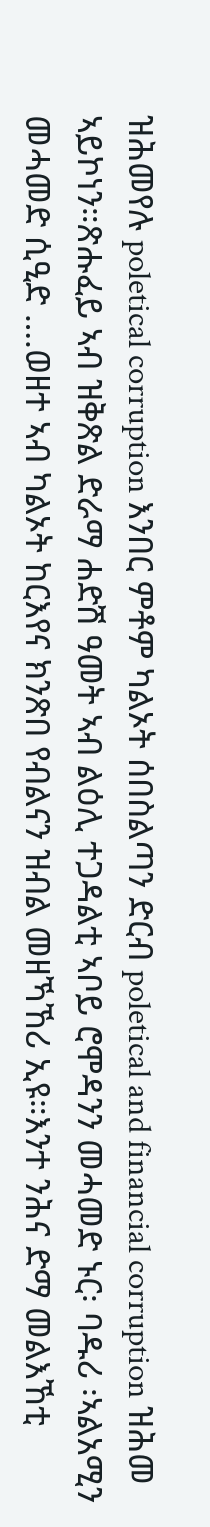ዝሕመየሉ poletical corruption እንበር ምቶም ካልኦት ሰበስልጣን ድርብ poletical and financial corruption ዝሕመ ኣይኮነን።ጽሑፈይ ኣብ ዝቅጽል ድራማ ሐድሽ ዓመት ኣብ ልዕሊ ተጋዳልቲ ኣቦይ ሮሞዳንን መሓመድ ኑር፡ ባዱሪ ፡ኣልአሚን መሓመድ ሲዒድ ….ወዘተ ኣብ ካልኦት ከርእየና ክንጽበ የብልናን ዝብል መዘኻኸሪ ኢዩ።እንተ ንሕና ድማ መልእኸቲ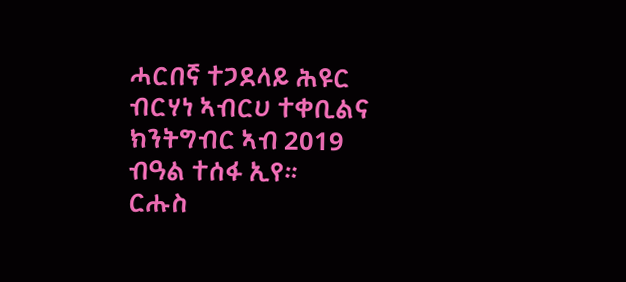ሓርበኛ ተጋደላይ ሕዩር ብርሃነ ኣብርሀ ተቀቢልና ክንትግብር ኣብ 2019 ብዓል ተሰፋ ኢየ።
ርሑስ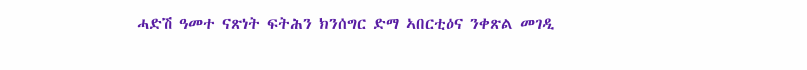ሓድሽ ዓመተ ናጽነት ፍትሕን ክንሰግር ድማ ኣበርቲዕና ንቀጽል መገዲ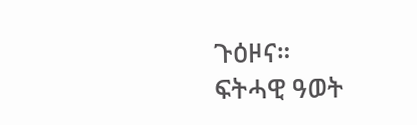ጉዕዞና።
ፍትሓዊ ዓወት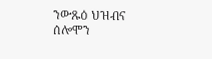ንውጹዕ ህዝብና
ሰሎሞን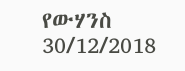የውሃንስ
30/12/2018